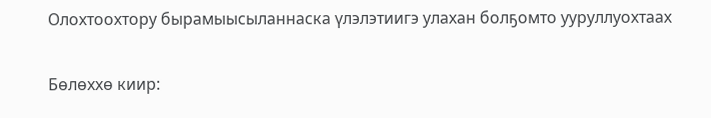Олохтоохтору бырамыысыланнаска үлэлэтиигэ улахан болҕомто ууруллуохтаах

Бөлөххө киир: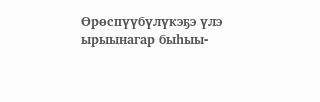Өрөспүүбүлүкэҕэ үлэ ырыынагар быһыы-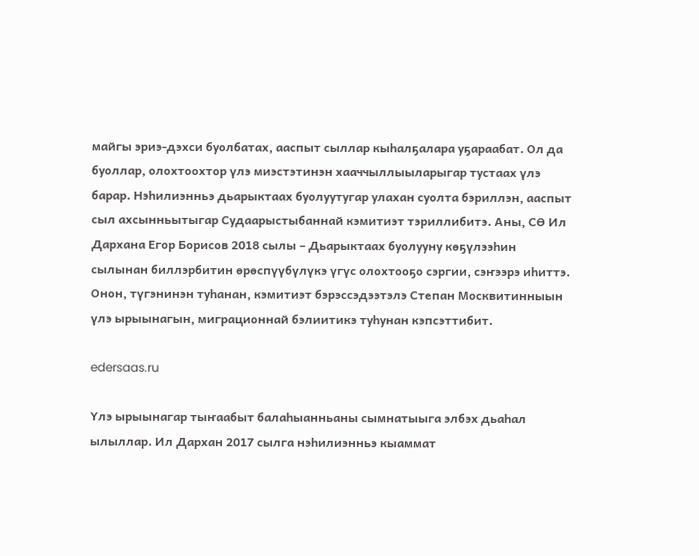майгы эриэ-дэхси буолбатах, ааспыт сыллар кыһалҕалара уҕараабат. Ол да буоллар, олохтоохтор үлэ миэстэтинэн хааччыллыыларыгар тустаах үлэ барар. Нэһилиэнньэ дьарыктаах буолуутугар улахан суолта бэриллэн, ааспыт сыл ахсынньытыгар Судаарыстыбаннай кэмитиэт тэриллибитэ. Аны, СӨ Ил Дархана Егор Борисов 2018 сылы – Дьарыктаах буолууну көҕүлээһин сылынан биллэрбитин өрөспүүбүлүкэ үгүс олохтооҕо сэргии, сэҥээрэ иһиттэ. Онон, түгэнинэн туһанан, кэмитиэт бэрэссэдээтэлэ Степан Москвитинныын үлэ ырыынагын, миграционнай бэлиитикэ туһунан кэпсэттибит.

edersaas.ru

Үлэ ырыынагар тыҥаабыт балаһыанньаны сымнатыыга элбэх дьаһал ылыллар. Ил Дархан 2017 сылга нэһилиэнньэ кыаммат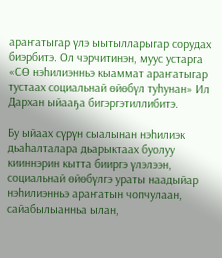араҥатыгар үлэ ыытылларыгар сорудах биэрбитэ. Ол чэрчитинэн, муус устарга «СӨ нэһилиэнньэ кыаммат араҥатыгар тустаах социальнай өйөбүл туһунан» Ил Дархан ыйааҕа бигэргэтиллибитэ.

Бу ыйаах сүрүн сыалынан нэһилиэк дьаһалталара дьарыктаах буолуу кииннэрин кытта бииргэ үлэлээн, социальнай өйөбүлгэ ураты наадыйар нэһилиэнньэ араҥатын чопчулаан, сайабылыанньа ылан,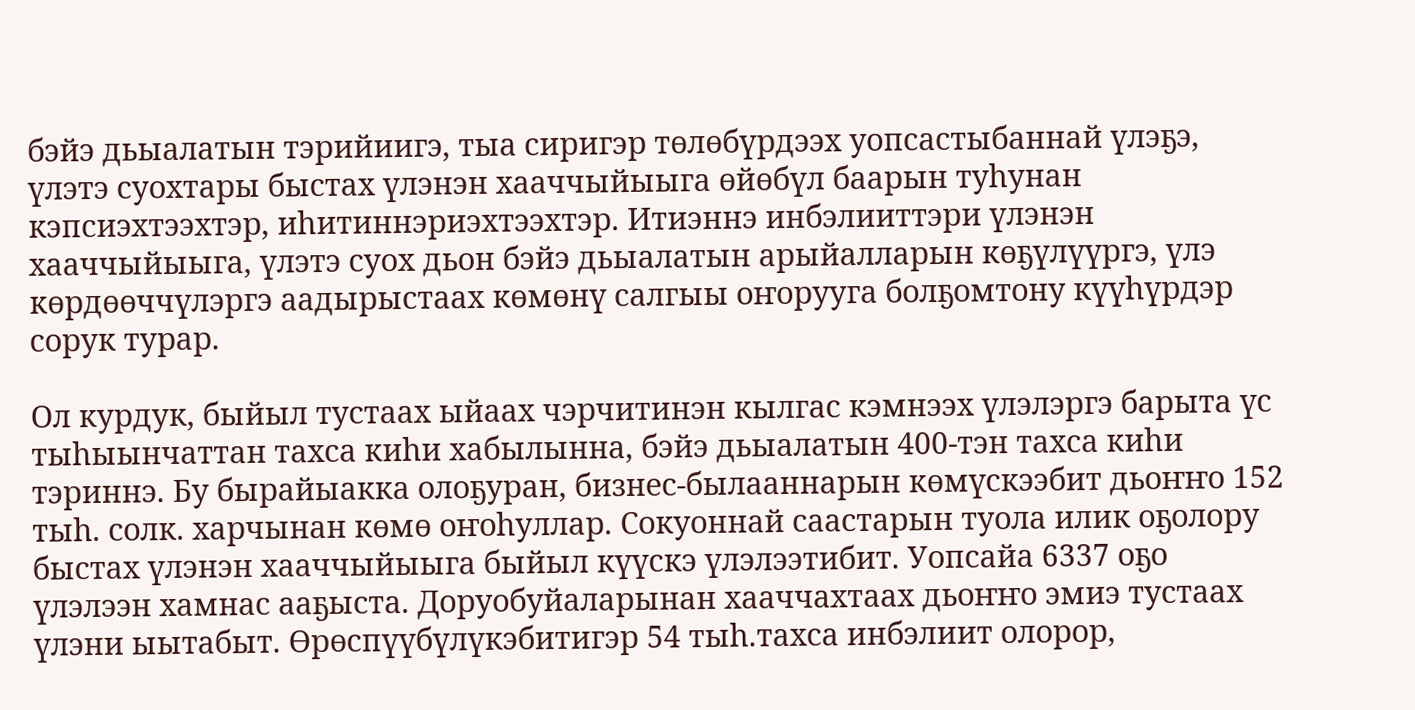бэйэ дьыалатын тэрийиигэ, тыа сиригэр төлөбүрдээх уопсастыбаннай үлэҕэ, үлэтэ суохтары быстах үлэнэн хааччыйыыга өйөбүл баарын туһунан кэпсиэхтээхтэр, иһитиннэриэхтээхтэр. Итиэннэ инбэлииттэри үлэнэн хааччыйыыга, үлэтэ суох дьон бэйэ дьыалатын арыйалларын көҕүлүүргэ, үлэ көрдөөччүлэргэ аадырыстаах көмөнү салгыы оҥорууга болҕомтону күүһүрдэр сорук турар.

Ол курдук, быйыл тустаах ыйаах чэрчитинэн кылгас кэмнээх үлэлэргэ барыта үс тыһыынчаттан тахса киһи хабылынна, бэйэ дьыалатын 400-тэн тахса киһи тэриннэ. Бу бырайыакка олоҕуран, бизнес-былааннарын көмүскээбит дьоҥҥо 152 тыһ. солк. харчынан көмө оҥоһуллар. Сокуоннай саастарын туола илик оҕолору быстах үлэнэн хааччыйыыга быйыл күүскэ үлэлээтибит. Уопсайа 6337 оҕо үлэлээн хамнас ааҕыста. Доруобуйаларынан хааччахтаах дьоҥҥо эмиэ тустаах үлэни ыытабыт. Өрөспүүбүлүкэбитигэр 54 тыһ.тахса инбэлиит олорор,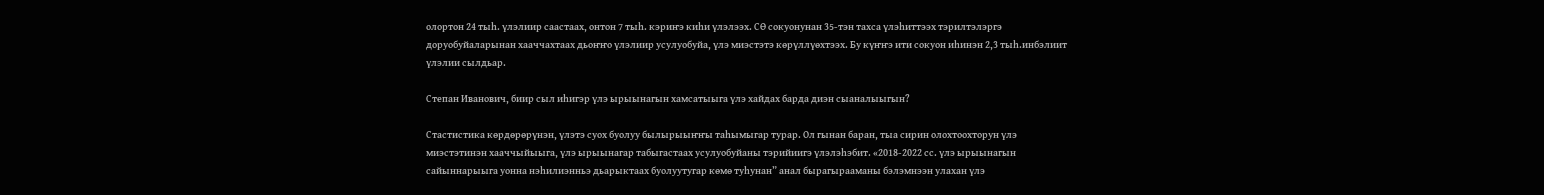олортон 24 тыһ. үлэлиир саастаах, онтон 7 тыһ. кэриҥэ киһи үлэлээх. СӨ сокуонунан 35-тэн тахса үлэһиттээх тэрилтэлэргэ доруобуйаларынан хааччахтаах дьоҥҥо үлэлиир усулуобуйа, үлэ миэстэтэ көрүллүөхтээх. Бу күҥҥэ ити сокуон иһинэн 2,3 тыһ.инбэлиит үлэлии сылдьар.

Степан Иванович, биир сыл иһигэр үлэ ырыынагын хамсатыыга үлэ хайдах барда диэн сыаналыыгын?

Стастистика көрдөрөрүнэн, үлэтэ суох буолуу былырыыҥҥы таһымыгар турар. Ол гынан баран, тыа сирин олохтоохторун үлэ миэстэтинэн хааччыйыыга, үлэ ырыынагар табыгастаах усулуобуйаны тэрийиигэ үлэлэһэбит. «2018-2022 сс. үлэ ырыынагын сайыннарыыга уонна нэһилиэнньэ дьарыктаах буолуутугар көмө туһунан” анал бырагырааманы бэлэмнээн улахан үлэ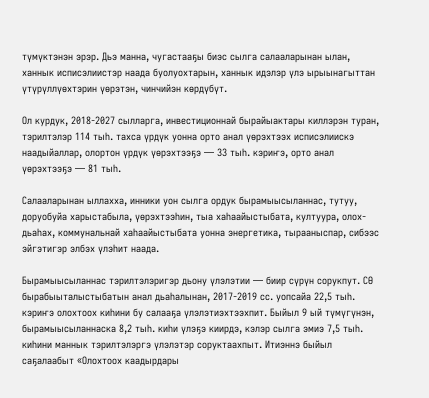түмүктэнэн эрэр. Дьэ манна, чугастааҕы биэс сылга салааларынан ылан, ханнык исписэлиистэр наада буолуохтарын, ханнык идэлэр үлэ ырыынагыттан үтүрүллүөхтэрин үөрэтэн, чинчийэн көрдүбүт.

Ол курдук, 2018-2027 сылларга, инвестиционнай бырайыактары киллэрэн туран, тэрилтэлэр 114 тыһ. тахса үрдүк уонна орто анал үөрэхтээх исписэлиискэ наадыйаллар, олортон үрдүк үөрэхтээҕэ — 33 тыһ. кэриҥэ, орто анал үөрэхтээҕэ — 81 тыһ.

Салааларынан ыллахха, инники уон сылга ордук бырамыысыланнас, тутуу, доруобуйа харыстабыла, үөрэхтээһин, тыа хаһаайыстыбата, култуура, олох-дьаһах, коммунальнай хаһаайыстыбата уонна энергетика, тырааныспар, сибээс эйгэтигэр элбэх үлэһит наада.

Бырамыысыланнас тэрилтэлэригэр дьону үлэлэтии — биир сүрүн сорукпут. СӨ бырабыыталыстыбатын анал дьаһалынан, 2017-2019 сс. уопсайа 22,5 тыһ. кэриҥэ олохтоох киһини бу салааҕа үлэлэтиэхтээхпит. Быйыл 9 ый түмүгүнэн, бырамыысыланнаска 8,2 тыһ. киһи үлэҕэ киирдэ, кэлэр сылга эмиэ 7,5 тыһ. киһини маннык тэрилтэлэргэ үлэлэтэр соруктаахпыт. Итиэннэ быйыл саҕалаабыт «Олохтоох каадырдары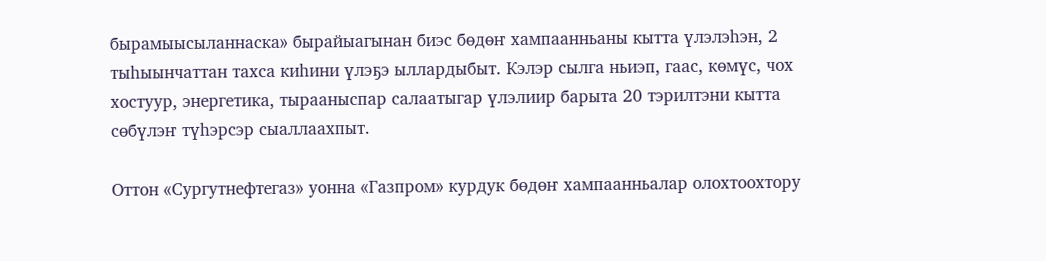бырамыысыланнаска» бырайыагынан биэс бөдөҥ хампаанньаны кытта үлэлэһэн, 2 тыһыынчаттан тахса киһини үлэҕэ ыллардыбыт. Кэлэр сылга ньиэп, гаас, көмүс, чох хостуур, энергетика, тырааныспар салаатыгар үлэлиир барыта 20 тэрилтэни кытта сөбүлэҥ түһэрсэр сыаллаахпыт.

Оттон «Сургутнефтегаз» уонна «Газпром» курдук бөдөҥ хампаанньалар олохтоохтору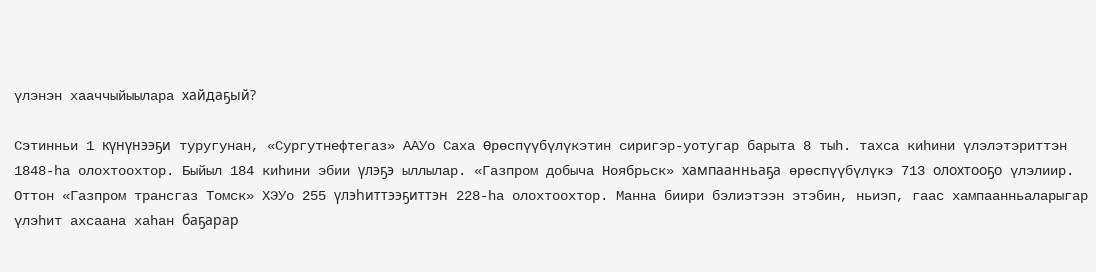үлэнэн хааччыйыылара хайдаҕый?

Сэтинньи 1 күнүнээҕи туругунан, «Сургутнефтегаз» ААУо Саха Өрөспүүбүлүкэтин сиригэр-уотугар барыта 8 тыһ. тахса киһини үлэлэтэриттэн 1848-һа олохтоохтор. Быйыл 184 киһини эбии үлэҕэ ыллылар. «Газпром добыча Ноябрьск» хампаанньаҕа өрөспүүбүлүкэ 713 олохтооҕо үлэлиир. Оттон «Газпром трансгаз Томск» ХЭУо 255 үлэһиттээҕиттэн 228-һа олохтоохтор. Манна биири бэлиэтээн этэбин, ньиэп, гаас хампаанньаларыгар үлэһит ахсаана хаһан баҕарар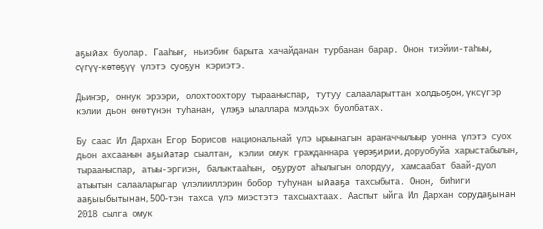аҕыйах буолар. Гааһыҥ, ньиэбиҥ барыта хачайданан турбанан барар. Онон тиэйии-таһыы, сүгүү-көтөҕүү үлэтэ суоҕун кэриэтэ.

Дьиҥэр, оннук эрээри, олохтоохтору тырааныспар, тутуу салааларыттан холдьоҕон, үксүгэр кэлии дьон өҥөтүнэн туһанан, үлэҕэ ылаллара мэлдьэх буолбатах.

Бу саас Ил Дархан Егор Борисов национальнай үлэ ырыынагын араҥаччылыыр уонна үлэтэ суох дьон ахсаанын аҕыйатар сыалтан, кэлии омук гражданнара үөрэҕирии, доруобуйа харыстабылын, тырааныспар, атыы-эргиэн, балыктааһын, оҕуруот аһылыгын олордуу, хамсаабат баай-дуол атыытын салааларыгар үлэлииллэрин бобор туһунан ыйааҕа тахсыбыта. Онон, биһиги ааҕыыбытынан, 500-тэн тахса үлэ миэстэтэ тахсыахтаах. Ааспыт ыйга Ил Дархан сорудаҕынан 2018 сылга омук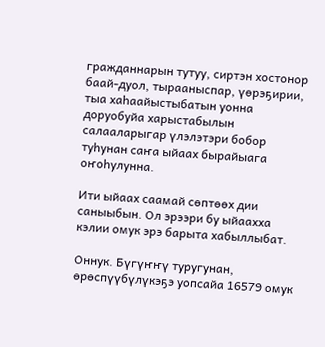гражданнарын тутуу, сиртэн хостонор баай-дуол, тырааныспар, үөрэҕирии, тыа хаһаайыстыбатын уонна доруобуйа харыстабылын салааларыгар үлэлэтэри бобор туһунан саҥа ыйаах бырайыага оҥоһулунна.

Ити ыйаах саамай сөптөөх дии саныыбын. Ол эрээри бу ыйаахха кэлии омук эрэ барыта хабыллыбат.

Оннук. Бүгүҥҥү туругунан, өрөспүүбүлүкэҕэ уопсайа 16579 омук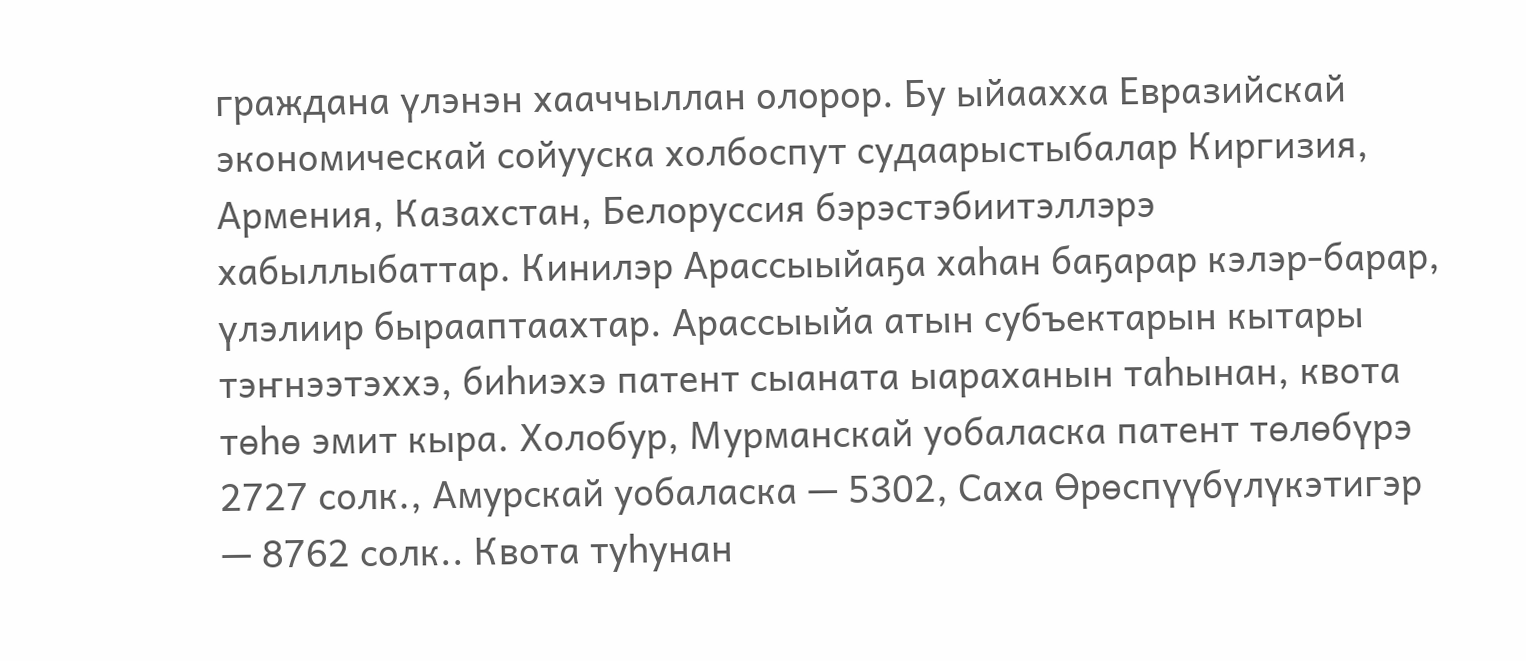граждана үлэнэн хааччыллан олорор. Бу ыйаахха Евразийскай экономическай сойууска холбоспут судаарыстыбалар Киргизия, Армения, Казахстан, Белоруссия бэрэстэбиитэллэрэ хабыллыбаттар. Кинилэр Арассыыйаҕа хаһан баҕарар кэлэр-барар, үлэлиир бырааптаахтар. Арассыыйа атын субъектарын кытары тэҥнээтэххэ, биһиэхэ патент сыаната ыараханын таһынан, квота төһө эмит кыра. Холобур, Мурманскай уобаласка патент төлөбүрэ 2727 солк., Амурскай уобаласка — 5302, Саха Өрөспүүбүлүкэтигэр — 8762 солк.. Квота туһунан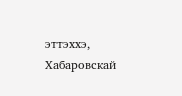эттэххэ, Хабаровскай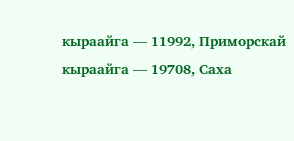кыраайга — 11992, Приморскай кыраайга — 19708, Саха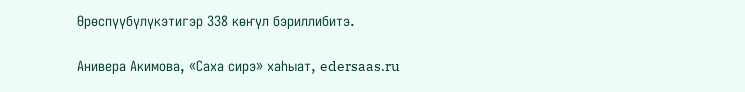Өрөспүүбүлүкэтигэр 338 көҥүл бэриллибитэ.

Анивера Акимова, «Саха сирэ» хаһыат, edersaas.ru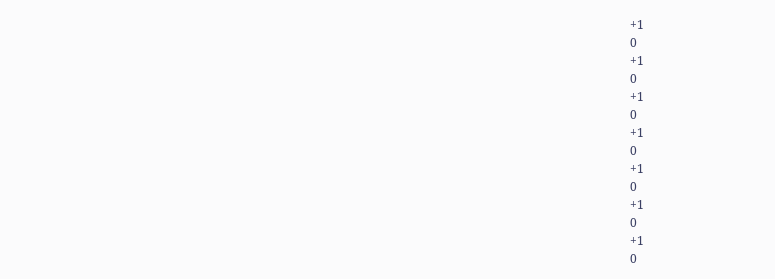+1
0
+1
0
+1
0
+1
0
+1
0
+1
0
+1
0